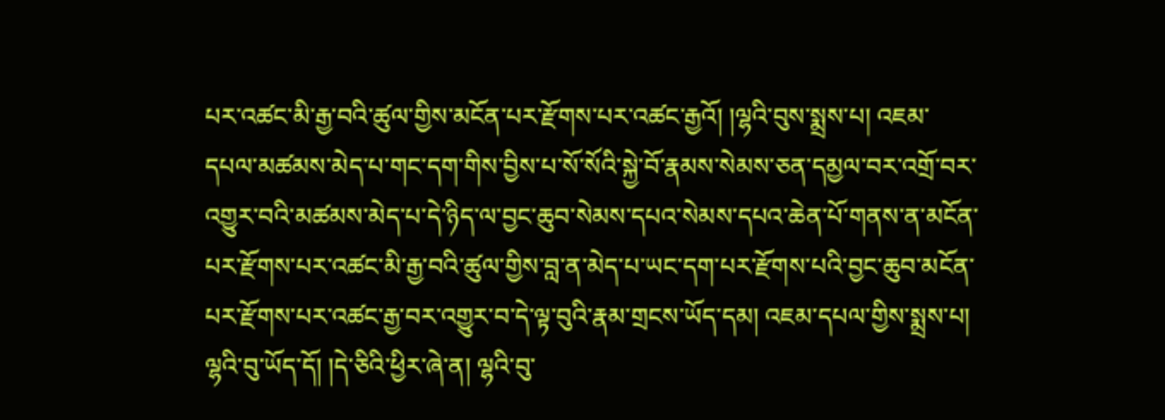པར་འཚང་མི་རྒྱ་བའི་ཚུལ་གྱིས་མངོན་པར་རྫོགས་པར་འཚང་རྒྱའོ། །ལྷའི་བུས་སྨྲས་པ། འཇམ་དཔལ་མཚམས་མེད་པ་གང་དག་གིས་བྱིས་པ་སོ་སོའི་སྐྱེ་བོ་རྣམས་སེམས་ཅན་དམྱལ་བར་འགྲོ་བར་འགྱུར་བའི་མཚམས་མེད་པ་དེ་ཉིད་ལ་བྱང་ཆུབ་སེམས་དཔའ་སེམས་དཔའ་ཆེན་པོ་གནས་ན་མངོན་པར་རྫོགས་པར་འཚང་མི་རྒྱ་བའི་ཚུལ་གྱིས་བླ་ན་མེད་པ་ཡང་དག་པར་རྫོགས་པའི་བྱང་ཆུབ་མངོན་པར་རྫོགས་པར་འཚང་རྒྱ་བར་འགྱུར་བ་དེ་ལྟ་བུའི་རྣམ་གྲངས་ཡོད་དམ། འཇམ་དཔལ་གྱིས་སྨྲས་པ། ལྷའི་བུ་ཡོད་དོ། །དེ་ཅིའི་ཕྱིར་ཞེ་ན། ལྷའི་བུ་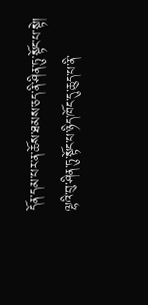དོན་དམ་པར་ན་ཆོས་ཐམས་ཅད་ནི་ཤིན་ཏུ་སྟོང་པ་སྟེ། ལྷའི་བུ་ཤིན་ཏུ་སྟོང་པ་ཉིད་ཁོང་དུ་ཆུད་པ་ནི་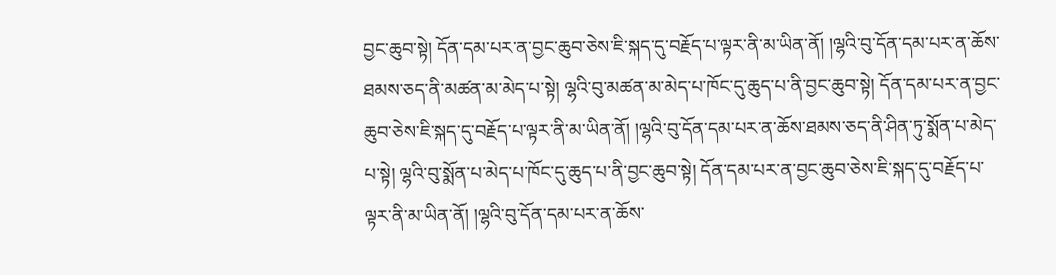བྱང་ཆུབ་སྟེ། དོན་དམ་པར་ན་བྱང་ཆུབ་ཅེས་ཇི་སྐད་དུ་བརྗོད་པ་ལྟར་ནི་མ་ཡིན་ནོ། །ལྷའི་བུ་དོན་དམ་པར་ན་ཆོས་ཐམས་ཅད་ནི་མཚན་མ་མེད་པ་སྟེ། ལྷའི་བུ་མཚན་མ་མེད་པ་ཁོང་དུ་ཆུད་པ་ནི་བྱང་ཆུབ་སྟེ། དོན་དམ་པར་ན་བྱང་ཆུབ་ཅེས་ཇི་སྐད་དུ་བརྗོད་པ་ལྟར་ནི་མ་ཡིན་ནོ། །ལྷའི་བུ་དོན་དམ་པར་ན་ཆོས་ཐམས་ཅད་ནི་ཤིན་ཏུ་སྨོན་པ་མེད་པ་སྟེ། ལྷའི་བུ་སྨོན་པ་མེད་པ་ཁོང་དུ་ཆུད་པ་ནི་བྱང་ཆུབ་སྟེ། དོན་དམ་པར་ན་བྱང་ཆུབ་ཅེས་ཇི་སྐད་དུ་བརྗོད་པ་ལྟར་ནི་མ་ཡིན་ནོ། །ལྷའི་བུ་དོན་དམ་པར་ན་ཆོས་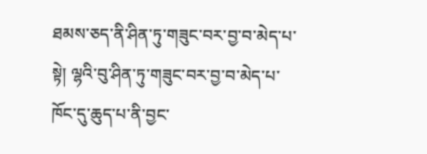ཐམས་ཅད་ནི་ཤིན་ཏུ་གཟུང་བར་བྱ་བ་མེད་པ་སྟེ། ལྷའི་བུ་ཤིན་ཏུ་གཟུང་བར་བྱ་བ་མེད་པ་ཁོང་དུ་ཆུད་པ་ནི་བྱང་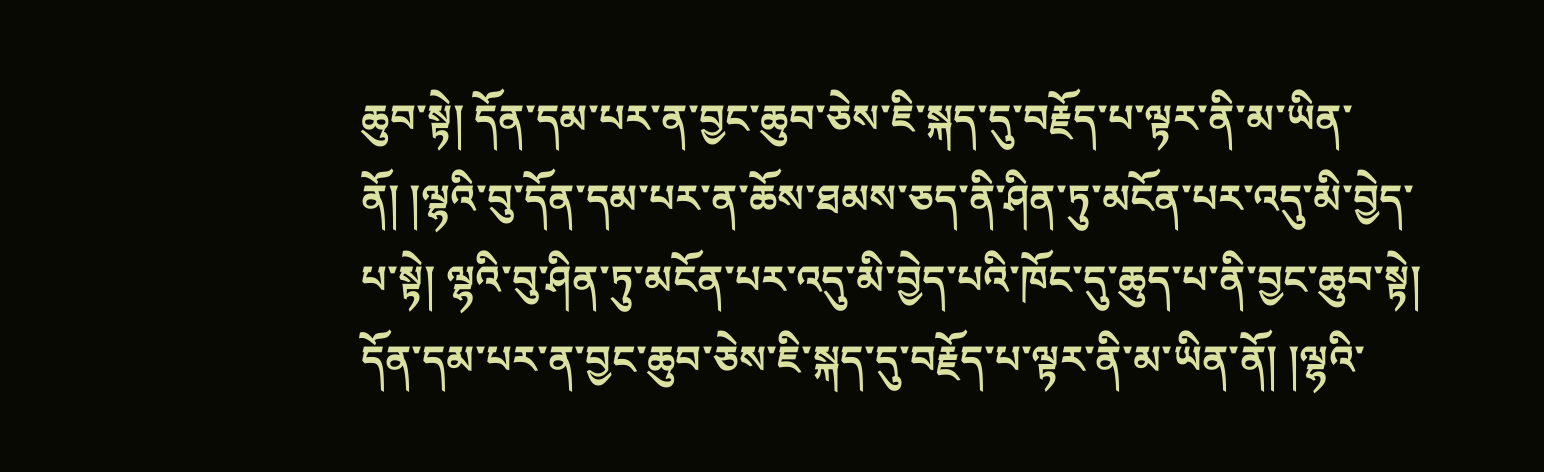ཆུབ་སྟེ། དོན་དམ་པར་ན་བྱང་ཆུབ་ཅེས་ཇི་སྐད་དུ་བརྗོད་པ་ལྟར་ནི་མ་ཡིན་ནོ། །ལྷའི་བུ་དོན་དམ་པར་ན་ཆོས་ཐམས་ཅད་ནི་ཤིན་ཏུ་མངོན་པར་འདུ་མི་བྱེད་པ་སྟེ། ལྷའི་བུ་ཤིན་ཏུ་མངོན་པར་འདུ་མི་བྱེད་པའི་ཁོང་དུ་ཆུད་པ་ནི་བྱང་ཆུབ་སྟེ། དོན་དམ་པར་ན་བྱང་ཆུབ་ཅེས་ཇི་སྐད་དུ་བརྗོད་པ་ལྟར་ནི་མ་ཡིན་ནོ། །ལྷའི་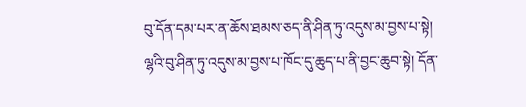བུ་དོན་དམ་པར་ན་ཆོས་ཐམས་ཅད་ནི་ཤིན་ཏུ་འདུས་མ་བྱས་པ་སྟེ། ལྷའི་བུ་ཤིན་ཏུ་འདུས་མ་བྱས་པ་ཁོང་དུ་ཆུད་པ་ནི་བྱང་ཆུབ་སྟེ། དོན་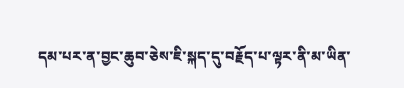དམ་པར་ན་བྱང་ཆུབ་ཅེས་ཇི་སྐད་དུ་བརྗོད་པ་ལྟར་ནི་མ་ཡིན་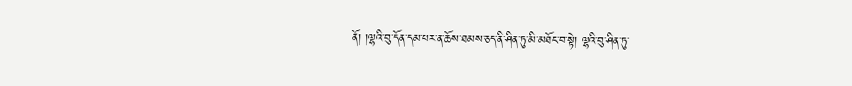ནོ། །ལྷའི་བུ་དོན་དམ་པར་ན་ཆོས་ཐམས་ཅད་ནི་ཤིན་ཏུ་མི་མཐོང་བ་སྟེ། ལྷའི་བུ་ཤིན་ཏུ་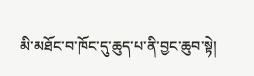མི་མཐོང་བ་ཁོང་དུ་ཆུད་པ་ནི་བྱང་ཆུབ་སྟེ།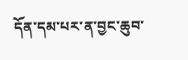དོན་དམ་པར་ན་བྱང་ཆུབ་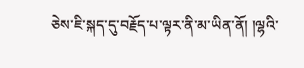ཅེས་ཇི་སྐད་དུ་བརྗོད་པ་ལྟར་ནི་མ་ཡིན་ནོ། །ལྷའི་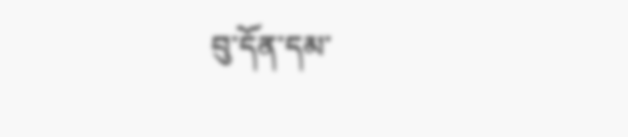བུ་དོན་དམ་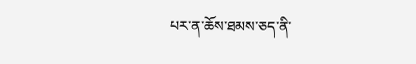པར་ན་ཆོས་ཐམས་ཅད་ནི་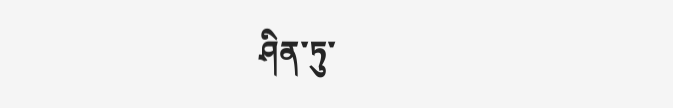ཤིན་ཏུ་